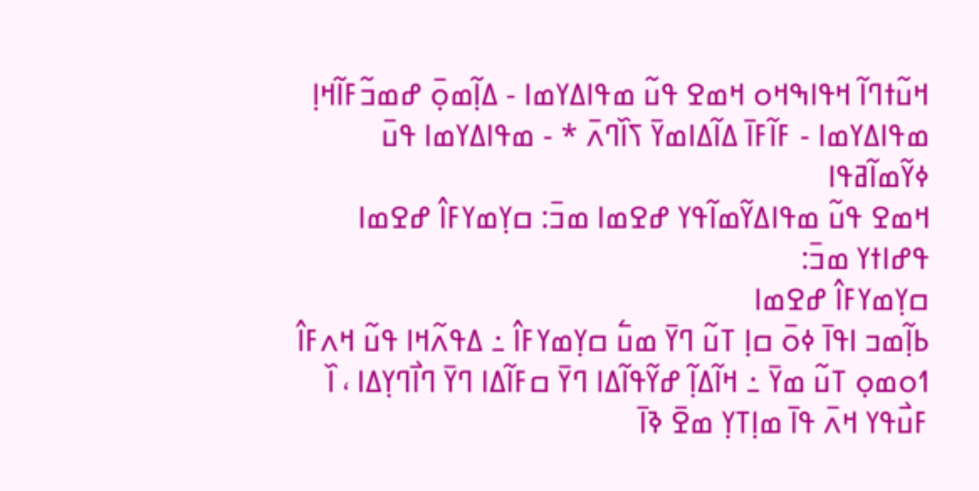ߞߎ߬ߙߣߊ߬ ߞߟߊߒߞߋ ߞߘߐ ߟߎ߬ ߘߟߊߡߌߘߊ - ߡߊ߲߬ߘߋ߲߫ ߝߘߏ߬ߓߊ߬ߞߊ߲ ߘߟߊߡߌߘߊ - ߓߊ߬ߓߊ߫ ߡߊ߬ߡߊߘߌ߫ ߖߊ߰ߣߍ߫ * - ߘߟߊߡߌߘߊ ߟߎ߫ ߦߌ߬ߘߊ߬ߥߟߊ
ߞߘߐ ߟߎ߬ ߘߟߊߡߌ߬ߘߊ߬ߟߌ ߝߐߘߊ ߘߏ߫: ߛߌ߲ߘߌߓߊ߮ ߝߐߘߊ   ߟߝߊߙߌ ߘߏ߫:
ߛߌ߲ߘߌߓߊ߮ ߝߐߘߊ
ߕߊ߲߬ߘߏ ߊߟߊ߫ ߦߋ߫ ߛߊ߲ ߠߎ߬ ߣߌ߫ ߘߎ߱ ߛߌ߲ߘߌߓߊ߮ ߸ ߡߟߍ߬ߞߊ ߟߎ߬ ߞߍߓߊ߮ ߗߋߘߋ߲ ߠߎ߬ ߘߌ߫ ߸ ߞߊ߬ߡߊ߲߬ ߝߌ߬ߟߊ߬ߡߊ ߣߌ߫ ߛߓߊ߬ߡߊ ߣߌ߫ ߣߊ߯ߣߌ߲ߡߊ ، ߊ߰ ߓߎ߯ߟߌ ߞߍ߫ ߟߊ߫ ߘߊ߲ߠߌ߲ ߘߐ߫ ߢߊ߫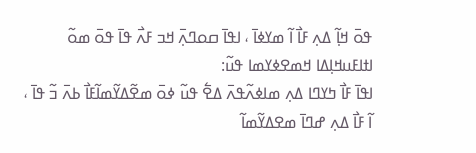ߟߋ߫ ߞߊ߲߬ ߡߍ߲ ߓߊ߯ ߊ߬ ߘߌߦߊ߫ ، ߊߟߊ߫ ߛߋߣߍ߲߫ ߞߏ ߓߍ߯ ߟߊ߫ ߟߋ߫ ߘߋ߬
ߊߙߊߓߎߞߊ߲ߡߊ ߞߘߐߦߌߘߊ ߟߎ߬:
ߊߟߊ߫ ߓߊ߯ ߤߌߣߊ ߡߍ߲ ߘߊߦߍ߬ߟߍ߫ ߡߐ߱ ߟߎ߬ ߦߋ߫ ߘߐ߬ߡߌ߬ߘߊ߬ߓߊ߯ ߕߍ߫ ߏ߬ ߟߊ߫ ، ߊ߬ ߓߊ߯ ߡߍ߲ ߝߣߊ߫ ߘߐߡߌ߬ߘߊ߬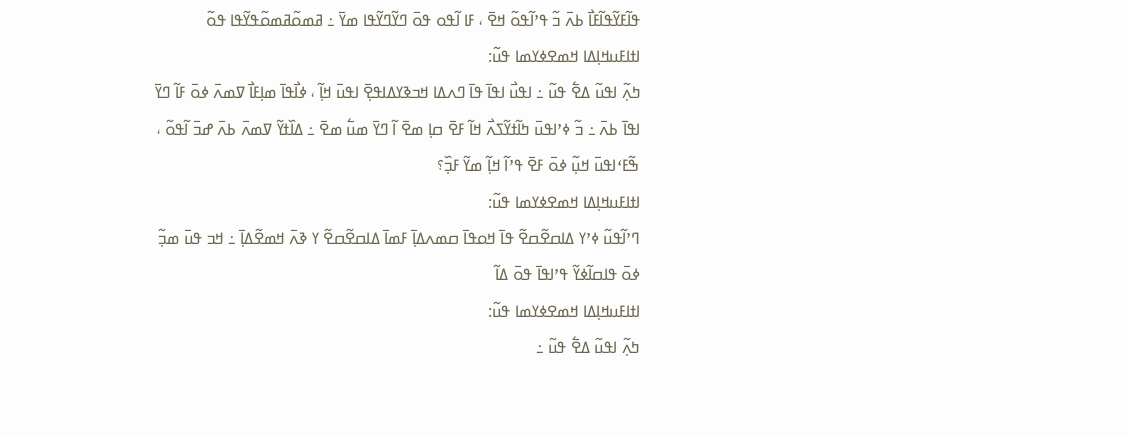ߟߊ߬ߓߌ߬ߟߊ߬ߓߊ߯ ߕߍ߫ ߏ߬ ߟߴߊ߬ߟߋ߬ ߞߐ߫ ، ߓߊ ߊ߬ߟߋ ߟߋ߫ ߣߌ߬ߣߌ߬ߟߊ ߘߌ߫ ߸ ߥߘߋ߬ߥߘߋ߬ߟߌ߬ߟߊ ߟߋ߬
ߊߙߊߓߎߞߊ߲ߡߊ ߞߘߐߦߌߘߊ ߟߎ߬:
ߤߍ߲߬ ߊߟߎ߬ ߡߐ߱ ߟߎ߬ ߸ ߊߟߎ߯ ߊߟߊ߫ ߟߊ߫ ߣߍߡߊ ߞߏߢߌߡߊߟߐ߲߫ ߊߟߎ߫ ߞߊ߲߬ ، ߦߊ߯ߟߊ߫ ߘߊ߲ߓߊ߯ ߜߘߍ߫ ߦߋ߫ ߓߊ߬ ߣߌ߫ ߊߟߊ߫ ߕߍ߫ ߸ ߏ߬ ߦߴߊߟߎ߫ ߤߊ߬ߙߌ߬ߖߍ߯ ߞߊ߬ ߓߐ߫ ߛߊ߲ ߘߐ߫ ߊ߬ ߣߌ߫ ߘߎ߱ ߘߐ߫ ߸ ߡߊ߰ߙߌ߬ ߜߘߍ߫ ߕߍ߫ ߝߏ߫ ߊ߬ߟߋ߬ ، ߒ߬ߓߵߊߟߎ߫ ߞߎ߲߬ ߦߋ߫ ߓߐ߫ ߟߴߊ߬ ߞߊ߲߬ ߘߌ߬ ߓߏ߲߰؟
ߊߙߊߓߎߞߊ߲ߡߊ ߞߘߐߦߌߘߊ ߟߎ߬:
ߣߴߊ߬ߟߎ߬ ߦߴߌ ߡߊߛߐ߬ߛߐ߬ ߟߊ߫ ߞߋߟߊ߫ ߛߘߍߡߊ߲߫ ߓߘߊ߫ ߡߊߛߐ߬ߛߐ߬ ߌ ߢߍ߫ ߞߘߐ߬ߡߊ߲߫ ߸ ߞߏ ߟߎ߫ ߘߏ߲߬ ߦߋ߫ ߟߊߛߊ߬ߦߌ߬ ߟߴߊߟߊ߫ ߟߋ߫ ߡߊ߬
ߊߙߊߓߎߞߊ߲ߡߊ ߞߘߐߦߌߘߊ ߟߎ߬:
ߤߍ߲߬ ߊߟߎ߬ ߡߐ߱ ߟߎ߬ ߸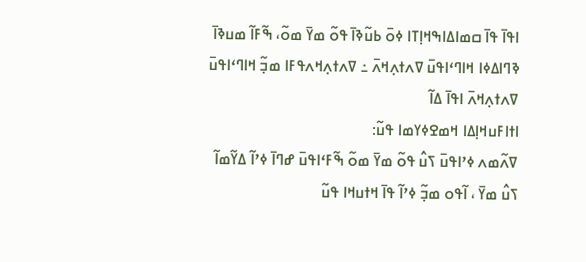ߊߟߊ߫ ߟߊ߫ ߛߘߊߡߊߒߞߊ߲ߠߊ ߦߋ߫ ߕߎ߬ߢߊ߫ ߟߋ߬ ߘߌ߫ ߘߋ߬، ߒ߬ߓߊ߬ ߘߎߢߊ߫ ߢߣߊߡߦߊ ߞߊߣߵߊߟߎ߫ ߜߍߙߍ߲ߞߍ߫ ߸ ߜߍߙߍ߲ߞߍߟߓߊ ߘߏ߲߬ ߞߊߣߵߊߟߎ߫ ߜߍߙߍ߲ߞߍ߫ ߊߟߊ߫ ߡߊ߬
ߊߙߊߓߎߞߊ߲ߡߊ ߞߘߐߦߌߘߊ ߟߎ߬:
ߜߍ߬ߘߍ ߦߴߊߟߎ߫ ߖߎ߮ ߟߋ߬ ߘߌ߫ ߘߋ߬ ߒ߬ߓߵߊߟߎ߫ ߝߣߊ߫ ߦߴߊ߬ ߡߌ߬ߘߊ߬ ߖߎ߮ ߘߌ߫ ، ߊ߬ߟߋ ߘߏ߲߬ ߦߴߊ߬ ߟߊ߫ ߞߙߎߞߊ ߟߎ߬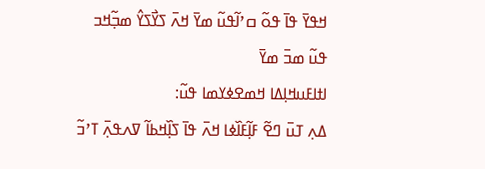ߞߟߌ߫ ߟߊ߫ ߟߋ߬ ߛߴߊ߬ߟߎ߬ ߘߌ߫ ߞߍ߫ ߖߌ߯ߖߌ߮ ߘߏ߲߬ߞߏ ߟߎ߬ ߘߏ߫ ߘߌ߫
ߊߙߊߓߎߞߊ߲ߡߊ ߞߘߐߦߌߘߊ ߟߎ߬:
ߡߍ߲ ߠߎ߫ ߣߐ߬ ߓߊ߲߬ߓߊ߰ߦߊ ߞߍ߫ ߟߊ߫ ߖߊ߲߰ߞߕߊ߬ ߜߍߟߍ߲߫ ߠߴߏ߬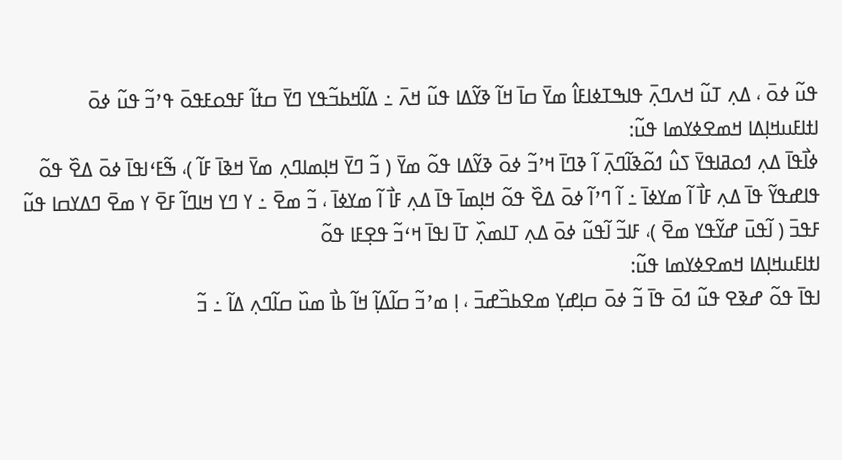ߟߎ߬ ߦߋ߫ ، ߡߍ߲ ߠߎ߬ ߞߍߣߍ߲߫ ߟߊߒߠߦߊߓߊ߮ ߘߌ߫ ߛߊ߫ ߞߊ߬ ߢߌ߬ߡߊ ߟߎ߬ ߞߍ߫ ߸ ߡߊ߬ߞߕߏ߬ߟߌ ߣߌ߫ ߛߙߊ߬ ߓߟߋߓߟߋ߫ ߟߴߏ߬ ߟߎ߬ ߦߋ߫
ߊߙߊߓߎߞߊ߲ߡߊ ߞߘߐߦߌߘߊ ߟߎ߬:
ߦߊ߯ߟߊ߫ ߡߍ߲ ߗߋߥߊߟߌ߫ ߖߎ߮ ߗߋ߬ߢߊ߬ߣߍ߲߫ ߊ߬ ߢߣߊ߫ ߞߴߏ߬ ߦߋ߫ ߢߌ߬ߡߊ ߟߋ߬ ߘߌ߫ ( ߏ߬ ߣߌ߫ ߞߊ߲ߘߊߣߍ߲ ߘߌ߫ ߞߢߊ߫ ߓߊ߬ )، ߒ߬ߓߵߊߟߊ߫ ߦߋ߫ ߡߐ߰ ߟߋ߬ ߟߊߝߟߌ߬ ߟߊ߫ ߡߍ߲ ߓߊ߯ ߊ߬ ߘߌߦߊ߫ ߸ ߊ߬ ߣߴߊ߬ ߦߋ߫ ߡߐ߰ ߟߋ߬ ߞߊ߲ߘߊ߫ ߟߊ߫ ߡߍ߲ ߓߊ߯ ߊ߬ ߘߌߦߊ߫ ، ߏ߬ ߘߐ߫ ߸ ߌ ߣߌ ߞߊߣߊ߬ ߓߐ߫ ߌ ߘߐ߫ ߣߡߌߛߊ ߟߎ߬ ߓߟߏ߫ ( ߊ߬ߟߎ߫ ߝߌ߬ߟߌ ߘߐ߫ )، ߓߊߏ߬ ߊ߬ߟߎ߬ ߦߋ߫ ߡߍ߲ ߠߊߘߍ߲߰ ߠߊ߫ ߊߟߊ߫ ߞߵߏ߬ ߟߐ߲ߓߊ ߟߋ߬
ߊߙߊߓߎߞߊ߲ߡߊ ߞߘߐߦߌߘߊ ߟߎ߬:
ߊߟߊ߫ ߟߋ߬ ߝߢߐ ߟߎ߬ ߗߋ߫ ߟߊ߫ ߏ߬ ߦߋ߫ ߛߊ߲ߝߌ߲ ߘߐߕߏ߰ߝߏ߫ ، ߊ߲ ߘߴߏ߬ ߛߊ߬ߡߊ߲߬ ߞߊ߬ ߕߊ߯ ߘߎ߰ ߛߊ߬ߣߍ߲ ߡߊ߬ ߸ ߏ߬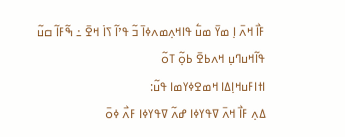ߓߊ߯ ߞߍ߫ ߊ߲ ߘߌ߫ ߘߎ߱ ߟߊߞߍ߲ߘߍߦߊ߫ ߏ߬ ߟߴߊ߬ ߖߊ߭ ߞߐ߫ ߸ ߒ߬ߓߊ߬ ߛߎ߬ ߟߊ߬ߞߎߣߎ߲ ߞߍߕߐ߫ ߕߋ߲߬ ߠߋ߬
ߊߙߊߓߎߞߊ߲ߡߊ ߞߘߐߦߌߘߊ ߟߎ߬:
ߡߍ߲ ߓߊ߯ ߞߍ߫ ߜߟߌߦߊ ߝߍ߬ ߜߟߌߦߊ ߓߍ߯ ߦߋ߫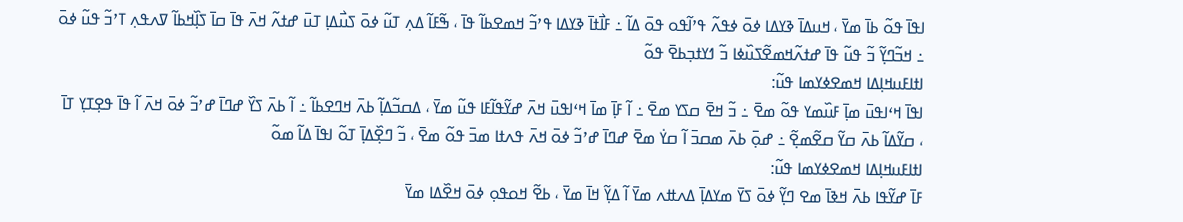ߊߟߊ߫ ߟߋ߬ ߕߊ߫ ߘߌ߫ ، ߞߎߡߊ߫ ߢߌߡߊ ߦߋ߫ ߦߟߍ߬ ߟߴߊ߬ߟߋ ߟߋ߫ ߡߊ߬ ߸ ߓߊ߯ߙߊ߫ ߢߌߡߊ ߟߴߏ߬ ߞߘߐߕߊ߬ ߟߊ߫ ، ߒ߬ߓߊ߬ ߡߍ߲ ߠߎ߬ ߦߋ߫ ߖߎ߯ߡߊ߲ ߠߎ߫ ߝߙߍ߬ ߞߍ߫ ߟߊ߫ ߛߊ߫ ߖߊ߲߰ߞߕߊ߬ ߜߍߟߍ߲ ߠߴߏ߬ ߟߎ߬ ߦߋ߫ ߸ ߞߏ߬ߣߌ߲߬ ߏ߬ ߟߎ߬ ߟߊ߫ ߝߙߍ߬ߞߘߐ߬ߖߎ߰ߦߊ ߏ߬ ߗߌߙߏ߲ߕߐ߫ ߟߋ߬
ߊߙߊߓߎߞߊ߲ߡߊ ߞߘߐߦߌߘߊ ߟߎ߬:
ߊߟߊ߫ ߞߵߊߟߎ߫ ߘߊ߲߫ ߓߎ߰ߘߌ ߟߋ߬ ߘߐ߫ ߸ ߏ߬ ߞߐ߫ ߛߖߌ ߘߐ߫ ߸ ߊ߬ ߓߊ߲߫ ߘߊ߫ ߞߵߊߟߎ߫ ߞߍ߫ ߝߌ߬ߟߊ߬ߓߊ ߟߎ߬ ߘߌ߫ ، ߡߛߏ߬ߡߊ߲߬ ߕߍ߫ ߞߣߐߕߊ߬ ߸ ߊ߬ ߕߍ߫ ߖߌ߰ ߝߣߊ߫ ߝߴߏ߬ ߦߋ߫ ߞߍ߫ ߊ߬ ߟߊ߫ ߟߐ߲ߠߌ߲ ߠߊ߫ ، ߛߌ߬ߡߊ߬ ߕߍ߫ ߛߌ߬ ߛߐ߬ߘߐ߲߬ ߸ ߝߋ߲߫ ߕߍ߫ ߘߛߏ߫ ߊ߬ ߛߌ߭ ߘߐ߫ ߝߣߊ߫ ߝߴߏ߬ ߦߋ߫ ߞߍ߫ ߟߍߙߊ ߘߏ߫ ߟߋ߬ ߘߐ߫ ، ߏ߬ ߣߐ߲߰ߡߊ߲߫ ߠߋ߬ ߊߟߊ߫ ߡߊ߬ ߘߋ߬
ߊߙߊߓߎߞߊ߲ߡߊ ߞߘߐߦߌߘߊ ߟߎ߬:
ߓߊ߫ ߝߌ߬ߟߊ ߕߍ߫ ߞߢߊ߫ ߘߐ ߣߌ߲߬ ߦߋ߫ ߖߌ߫ ߘߌߡߊ߲߫ ߡߍߚߍ ߘߌ߫ ߊ߬ ߡߌ߲߬ ߞߊ߫ ߘߌ߫ ، ߕߐ߬ ߞߋߟߋ߲ ߦߋ߫ ߞߐ߰ߡߊ ߘߌ߫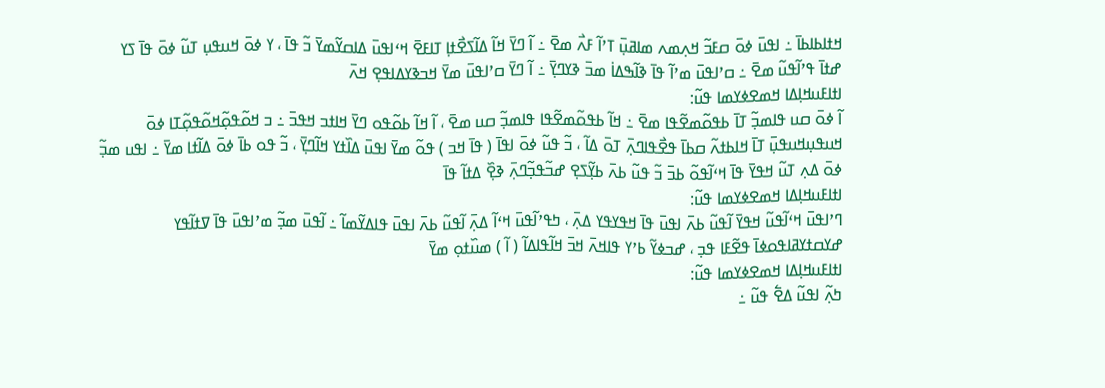ߞߙߊߕߊߕߊ߫ ߸ ߊߟߎ߫ ߦߋ߫ ߛߓߏ߬ ߞߍ߲ߘߍ ߘߊߥߎ߲߫ ߠߴߊ߬ ߓߍ߯ ߘߐ߫ ߸ ߊ߬ ߣߌ߫ ߞߊ߬ ߡߊ߬ߖߐ߯ߙߊ߲ ߠߊߓߐ߫ ߞߵߊߟߎ߫ ߡߊߛߌ߬ߘߌ߫ ߏ߬ ߟߊ߫ ، ߌ ߦߋ߫ ߞߎߟߎ߲ ߠߎ߬ ߦߋ߫ ߟߊ߫ ߖߌ ߝߙߊ߫ ߟߴߊ߬ߟߎ߬ ߘߐ߫ ߸ ߛߴߊߟߎ߫ ߘߴߊ߬ ߟߊ߫ ߢߊ߬ߒߡߊ߭ ߘߏ߫ ߢߌߣߌ߲߫ ߸ ߊ߬ ߣߌ߫ ߛߴߊߟߎ߫ ߘߌ߫ ߞߏߢߌߡߊߟߐ߲ ߞߍ߫
ߊߙߊߓߎߞߊ߲ߡߊ ߞߘߐߦߌߘߊ ߟߎ߬:
ߊ߬ ߦߋ߫ ߛߎ ߟߊߘߏ߲߬ ߠߊ߫ ߕߟߋ߬ߘߐ߬ߟߊ ߘߐ߫ ߸ ߞߊ߬ ߕߟߋ߬ߘߐ߬ߟߊ ߟߊߘߏ߲߬ ߛߎ ߘߐ߫ ، ߊ߬ ߞߊ߬ ߕߋ߬ߟߋ ߣߌ߫ ߞߊߙߏ ߞߟߏ߫ ߸ ߏ ߞߋ߬ߟߋ߲߬ߞߋ߬ߟߋ߲߬ߠߊ ߦߋ߫ ߞߎߟߎ߲ߞߎߟߎ߲߫ ߠߊ߫ ߞߊߕߙߍ߬ ߛߕߊ߫ ߟߐ߯ߟߊߣߍ߲߫ ߠߋ߫ ߡߊ߬ ، ߏ߬ ߟߎ߬ ߦߋ߫ ߊߟߊ߫ ( ߟߊ߫ ߞߏ ) ߟߋ߬ ߘߌ߫ ߊߟߎ߫ ߡߊ߰ߙߌ ߞߊ߬ߣߌ߲߫ ، ߏ߬ ߟߋ ߕߊ߫ ߦߋ߫ ߡߊ߬ߙߊ ߘߌ߫ ߸ ߊߟߎ ߘߏ߲߬ ߦߋ߫ ߡߍ߲ ߠߎ߬ ߞߟߌ߫ ߟߊ߫ ߞߵߊ߬ߟߋ߬ ߕߏ߫ ߏ߬ ߟߎ߬ ߕߍ߫ ߕߌ߲߬ߖߐ߲ ߝߏ߬ߟߏ߲߬ߣߍ߲߫ ߢߐ߲߰ ߡߙߊ߬ ߟߊ߫
ߊߙߊߓߎߞߊ߲ߡߊ ߞߘߐߦߌߘߊ ߟߎ߬:
ߣߴߊߟߎ߫ ߞߵߊ߬ߟߎ߬ ߞߟߌ߫ ߊ߬ߟߎ߬ ߕߍ߫ ߊߟߎ߫ ߟߊ߫ ߞߟߌߟߌ ߡߍ߲߫ ، ߤߟߴߊ߬ߟߎ߫ ߞߵߊ߬ ߡߍ߲߫ ߊ߬ߟߎ߬ ߕߍ߫ ߊߟߎ߫ ߟߊߡߌ߬ߘߊ߬ ߸ ߊ߬ߟߎ߫ ߘߏ߲߬ ߘߴߊߟߎ߫ ߟߊ߫ ߜߙߊ߬ߟߌ ߝߌߛߙߌߥߊߟߋߦߊ߫ ߟߐ߬ߓߊ ߟߏ߲ ، ߝߏߦߌ߬ ߕߴߌ ߟߊߞߍ߫ ߞߏ߫ ߞߊ߬ߟߊߡߊ߬ ( ߊ߬ ) ߘߎ߰ߙߋ߲ ߘߌ߫
ߊߙߊߓߎߞߊ߲ߡߊ ߞߘߐߦߌߘߊ ߟߎ߬:
ߤߍ߲߬ ߊߟߎ߬ ߡߐ߱ ߟߎ߬ ߸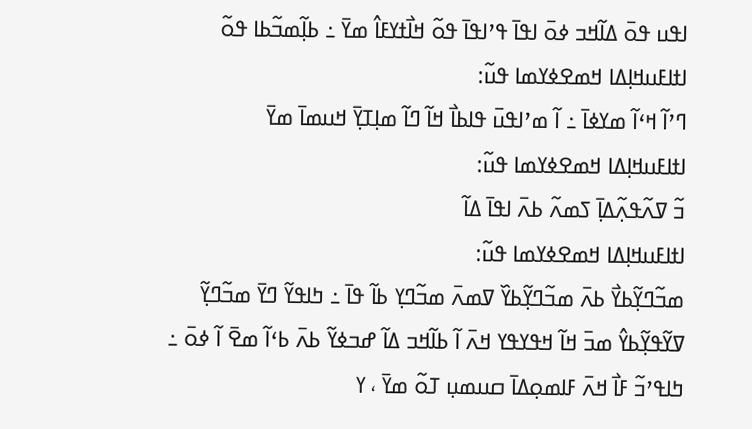ߊߟߎ ߟߋ߫ ߡߊ߬ߞߏ ߦߋ߫ ߊߟߊ߫ ߟߴߊߟߊ߫ ߟߋ߬ ߞߊ߯ߙߌߓߊ߮ ߘߌ߫ ߸ ߕߊ߲߬ߘߏ߬ߕߊ ߟߋ߬
ߊߙߊߓߎߞߊ߲ߡߊ ߞߘߐߦߌߘߊ ߟߎ߬:
ߣߴߊ߬ ߞߵߊ߬ ߘߌߦߊ߫ ߸ ߊ߬ ߘߴߊߟߎ߫ ߟߊߕߊ߯ ߞߊ߬ ߣߊ߬ ߘߊ߲ߠߌ߲߫ ߞߎߘߊ߫ ߘߌ߫
ߊߙߊߓߎߞߊ߲ߡߊ ߞߘߐߦߌߘߊ ߟߎ߬:
ߏ߬ ߜߍ߬ߟߍ߲߬ߡߊ߲߫ ߖߘߍ߬ ߕߍ߫ ߊߟߊ߫ ߡߊ߬
ߊߙߊߓߎߞߊ߲ߡߊ ߞߘߐߦߌߘߊ ߟߎ߬:
ߘߏ߬ߣߌ߲߬ߕߌ߯ ߕߍ߫ ߘߏ߬ߣߌ߲߬ߕߌ߰ ߜߘߍ߫ ߘߏ߬ߣߌ߲ ߕߊ߬ ߟߊ߫ ߸ ߤߊߟߌ߬ ߣߌ߫ ߘߏ߬ߣߌ߲߬ ߜߌ߬ߟߌ߲߬ߕߌ߮ ߘߏ߫ ߞߊ߬ ߞߟߌߟߌ ߞߍ߫ ߊ߬ ߕߊ߬ߞߏ ߡߊ߬ ߝߏߦߌ߬ ߕߍ߫ ߕߵߊ߬ ߘߐ߫ ߊ߬ ߦߋ߫ ߸ ߤߊߟߴߏ߬ ߓߊ߯ ߞߍ߫ ߓߊߘߋ߲ߡߊ߫ ߛߎߘߎ߲ ߠߋ߬ ߘߌ߫ ، ߌ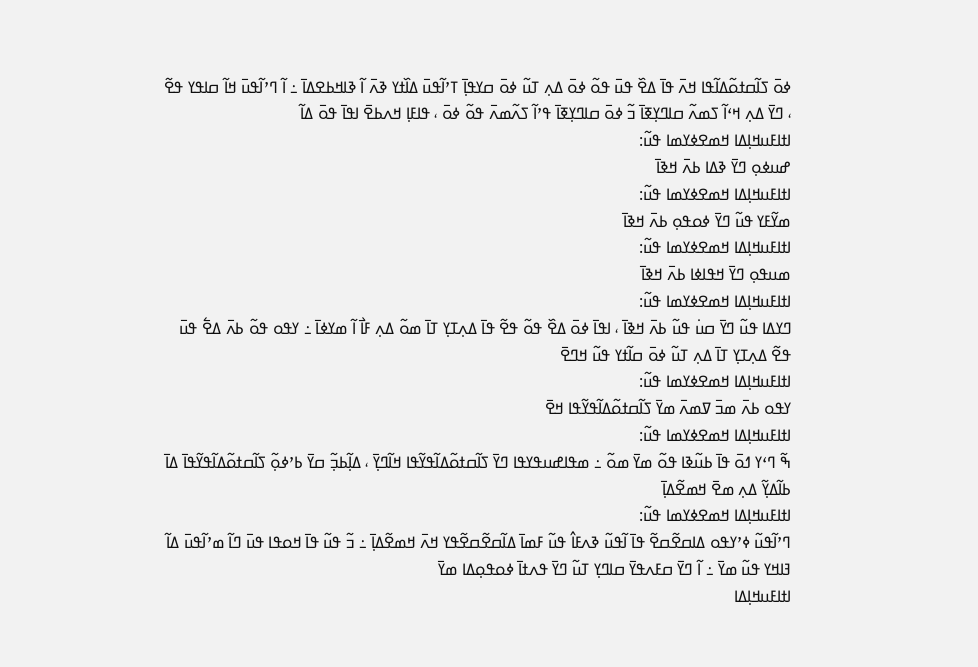ߦߋ߫ ߖߊ߬ߛߙߋ߬ߡߊ߬ߟߊ ߞߍ߫ ߟߊ߫ ߡߐ߰ ߟߎ߫ ߟߋ߬ ߦߋ߫ ߡߍ߲ ߠߎ߬ ߦߋ߫ ߛߌߟߊ߲߫ ߠߴߊ߬ߟߎ߫ ߡߊ߰ߙߌ ߢߍ߫ ߊ߬ ߢߊߞߕߐߡߊ߫ ߸ ߊ߬ ߣߴߊ߬ߟߎ߫ ߞߊ߬ ߛߊߟߌ ߟߐ߬ ، ߣߌ߫ ߡߍ߲ ߞߵߊ߬ ߖߘߍ߬ ߛߊߣߌ߲ߧߊ߫ ߏ߬ ߦߋ߫ ߛߊߣߌ߲ߧߊ߫ ߟߴߊ߬ ߖߍ߬ߘߍ߫ ߟߋ߬ ߦߋ߫ ، ߟߊߓߊ߲ ߞߍߕߐ߫ ߊߟߊ߫ ߟߋ߫ ߡߊ߬
ߊߙߊߓߎߞߊ߲ߡߊ ߞߘߐߦߌߘߊ ߟߎ߬:
ߝߎߦߋ߲ ߣߌ߫ ߢߡߊ ߕߍ߫ ߞߢߊ߫
ߊߙߊߓߎߞߊ߲ߡߊ ߞߘߐߦߌߘߊ ߟߎ߬:
ߘߌ߬ߓߌ ߟߎ߬ ߣߌ߫ ߦߋߟߋ߲ ߕߍ߫ ߞߢߊ߫
ߊߙߊߓߎߞߊ߲ߡߊ ߞߘߐߦߌߘߊ ߟߎ߬:
ߘߎߟߋ߲ ߣߌ߫ ߞߟߊߦߊ ߕߍ߫ ߞߢߊ߫
ߊߙߊߓߎߞߊ߲ߡߊ ߞߘߐߦߌߘߊ ߟߎ߬:
ߣߌߡߊ ߟߎ߬ ߣߌ߫ ߛߎ߭ ߟߎ߬ ߕߍ߫ ߞߢߊ߫ ، ߊߟߊ߫ ߦߋ߫ ߡߐ߰ ߟߋ߬ ߟߐ߬ ߟߊ߫ ߡߍ߲ߠߌ߲ ߠߊ߫ ߘߋ߬ ߡߍ߲ ߓߊ߯ ߊ߬ ߘߌߦߊ߫ ߸ ߌߟߋ ߟߋ߬ ߕߍ߫ ߡߐ߱ ߟߎ߫ ߟߐ߬ ߡߍ߲ߠߌ߲ ߠߊ߫ ߡߍ߲ ߠߎ߬ ߦߋ߫ ߛߊ߬ߙߌ ߟߎ߬ ߞߣߐ߫
ߊߙߊߓߎߞߊ߲ߡߊ ߞߘߐߦߌߘߊ ߟߎ߬:
ߌߟߋ ߕߍ߫ ߘߏ߫ ߜߘߍ߫ ߘߌ߫ ߖߊ߬ߛߙߋ߬ߡߊ߬ߟߌ߬ߟߊ ߞߐ߫
ߊߙߊߓߎߞߊ߲ߡߊ ߞߘߐߦߌߘߊ ߟߎ߬:
ߒ߬ ߣߵߌ ߗߋ߫ ߟߊ߫ ߕߎ߬ߢߊ ߟߋ߬ ߘߌ߫ ߘߋ߬ ߸ ߘߟߊߝߎߟߌߟߊ ߣߌ߫ ߖߊ߬ߛߙߋ߬ߡߊ߬ߟߌ߬ߟߊ ߞߊ߬ߣߌ߲߫ ، ߡߊ߲߬ߕߏ߲߬ ߛߌ߫ ߕߴߦߋ߲߬ ߖߊ߬ߛߙߋ߬ߡߊ߬ߟߌ߬ߟߊ߫ ߡߊ߫ ߕߊ߬ߡߌ߲߬ ߡߍ߲ ߘߐ߫ ߞߘߐ߬ߡߊ߲߫
ߊߙߊߓߎߞߊ߲ߡߊ ߞߘߐߦߌߘߊ ߟߎ߬:
ߣߴߊ߬ߟߎ߬ ߦߴߌߟߋ ߡߊߛߐ߬ߛߐ߬ ߟߊ߫ ߊ߬ߟߎ߬ ߢߍߓߊ߮ ߟߎ߬ ߓߘߊ߫ ߡߊ߬ߛߐ߬ߛߐ߬ߟߌ ߞߍ߫ ߞߘߐ߬ߡߊ߲߫ ߸ ߏ߬ ߟߎ߬ ߟߊ߫ ߞߋߟߊ ߟߎ߫ ߣߊ߬ ߘߴߊ߬ߟߎ߫ ߡߊ߬ ߔߊߞߌ ߟߎ߬ ߘߌ߫ ߸ ߊ߬ ߣߌ߫ ߛߓߍߟߌ߫ ߛߊߣߌ߲ ߠߎ߬ ߣߌ߫ ߟߍߙߊ߫ ߦߋߟߋ߲ߡߊ ߘߌ߫
ߊߙߊߓߎߞߊ߲ߡߊ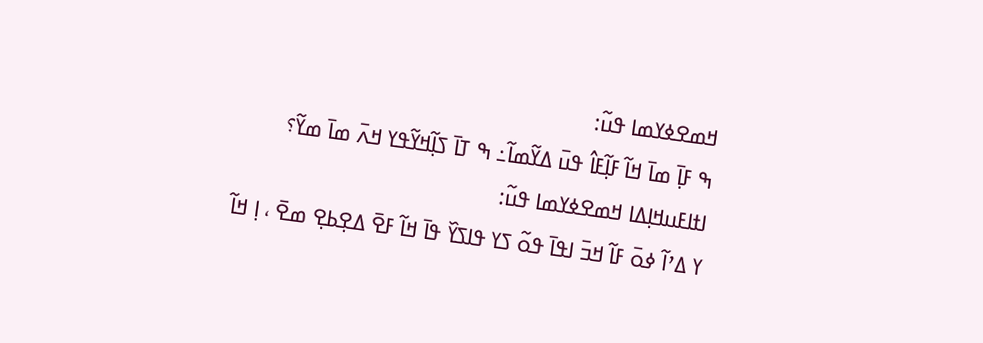ߞߘߐߦߌߘߊ ߟߎ߬:
ߒ ߓߊ߲߫ ߘߊ߫ ߞߊ߬ ߓߊ߲߬ߓߊ߮ ߟߎ߫ ߡߌ߬ߘߊ߬߸ ߒ ߠߊ߫ ߖߊ߲߬ߞߌ߬ߟߌ ߞߍ߫ ߘߊ߫ ߘߌ߬؟
ߊߙߊߓߎߞߊ߲ߡߊ ߞߘߐߦߌߘߊ ߟߎ߬:
ߌ ߡߴߊ߬ ߦߋ߫ ߓߊ߬ ߞߏ߫ ߊߟߊ߫ ߟߋ߬ ߖߌ ߟߊߖߌ߰ ߟߊ߫ ߞߊ߬ ߓߐ߫ ߡߐ߲ߕߐ߲ ߘߐ߫ ، ߊ߲ ߞߊ߬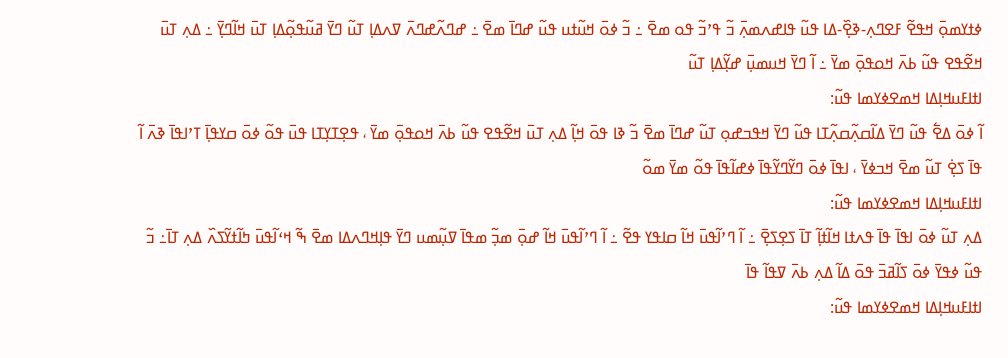ߦߙߌߘߋ߲߫ ߞߟߐ߬ ߓߐߣߍ߲-ߢߐ߲߰-ߡߊ ߟߎ߬ ߟߊߝߍߘߍ߲߫ ߏ߬ ߟߴߏ߬ ߟߋ ߘߐ߫ ߸ ߏ߬ ߦߋ߫ ߞߎ߬ߙߎ ߟߎ߬ ߝߣߊ߫ ߘߐ߫ ߸ ߝߣߍ߬ߝߣߍ߫ ߜߍߡߊ߲ ߠߎ߬ ߣߌ߫ ߥߎ߬ߟߋ߲߬ߡߊ߲ ߠߎ߫ ߞߊ߬ߣߌ߲߫ ߸ ߡߍ߲ ߠߎ߫ ߞߐ߬ߟߐ ߟߎ߬ ߕߍ߫ ߞߋߟߋ߲߫ ߘߌ߫ ߸ ߊ߬ ߣߌ߫ ߞߎߘߎ߲߫ ߝߌ߲߬ߡߊ߲ ߠߎ߬
ߊߙߊߓߎߞߊ߲ߡߊ ߞߘߐߦߌߘߊ ߟߎ߬:
ߊ߬ ߦߋ߫ ߡߐ߱ ߟߎ߬ ߣߌ߫ ߡߊ߬ߛߍ߲߬ߛߍ߲߬ߠߊ ߟߎ߬ ߣߌ߫ ߞߟߏߝߋ߲ ߠߎ߬ ߝߣߊ߫ ߘߐ߫ ߏ߬ ߢߊ ߟߋ߫ ߞߊ߲߬ ߡߍ߲ ߠߎ߫ ߞߐ߬ߟߐ ߟߎ߬ ߕߍ߫ ߞߋߟߋ߲߫ ߘߌ߫ ، ߟߐ߲ߠߌ߲ߠߊ ߟߎ߫ ߟߋ߬ ߦߋ߫ ߛߌߟߊ߲߫ ߠߴߊߟߊ߫ ߢߍ߫ ߊ߬ ߟߊ߫ ߖߐ߲߭ ߠߎ߬ ߘߐ߫ ߞߏߦߌ߫ ، ߊߟߊ߫ ߦߋ߫ ߣߌ߬ߣߌ߬ߟߊ߫ ߦߝߊ߬ߟߊ߫ ߟߋ߬ ߘߌ߫ ߘߋ߬
ߊߙߊߓߎߞߊ߲ߡߊ ߞߘߐߦߌߘߊ ߟߎ߬:
ߡߍ߲ ߠߎ߬ ߦߋ߫ ߊߟߊ߫ ߟߊ߫ ߟߍߙߊ ߞߊ߬ߙߊ߲߬ ߠߊ߫ ߖߐ߲ߖߐ߲߫ ߸ ߊ߬ ߣߴߊ߬ߟߎ߫ ߞߊ߬ ߛߊߟߌ ߟߐ߬ ߸ ߊ߬ ߣߴߊ߬ߟߎ߫ ߞߊ߬ ߝߋ߲߫ ߘߏ߲߬ ߘߟߊ߫ ߜߎ߲߬ߘߎ ߣߌ߫ ߟߊ߲ߞߣߍߡߊ ߘߐ߫ ߒ߬ ߞߵߊ߬ߟߎ߫ ߤߊ߬ߙߌ߬ߖߍ߰ ߡߍ߲ ߠߊ߫߸ ߏ߬ ߟߎ߬ ߦߟߌ߫ ߦߋ߫ ߖߊ߬ߥߏ߫ ߟߋ߫ ߡߊ߬ ߡߍ߲ ߕߍ߫ ߜߟߊ߬ ߟߊ߫
ߊߙߊߓߎߞߊ߲ߡߊ ߞߘߐߦߌߘߊ ߟߎ߬: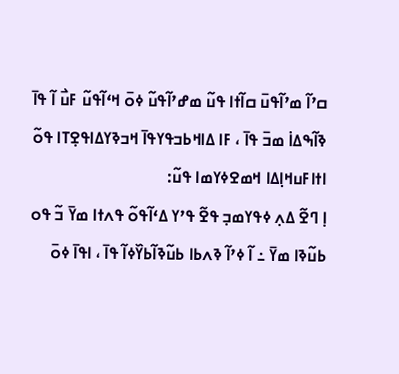ߛߴߊ߬ ߘߴߊ߬ߟߎ߫ ߛߊ߬ߙߊ ߟߎ߬ ߘߝߴߊ߬ߟߎ߬ ߦߋ߫ ߞߵߊ߬ߟߎ߬ ߓߎ߯ ߊ߬ ߟߊ߫ ߢߊ߬ߒߡߊ߭ ߘߏ߫ ߟߊ߫ ، ߓߊ ߡߊߞߕߏߟߌߟߊ߫ ߞߏߢߌߡߊߟߐ߲ߠߊ ߟߋ߬
ߊߙߊߓߎߞߊ߲ߡߊ ߞߘߐߦߌߘߊ ߟߎ߬:
ߊ߲ ߣߐ߬ ߡߍ߲ ߦߟߌߘߏ߲ ߟߐ߬ ߟߴߌ ߡߵߊ߬ߟߋ߬ ߟߍߙߊ ߘߌ߫ ߏ߬ ߟߋ ߕߎ߬ߢߊ ߘߌ߫ ߸ ߊ߬ ߦߴߊ߬ ߢߍߕߊ ߕߎ߬ߢߊ߬ߕߌ߰ߦߊ߬ ߟߊ߫ ، ߊߟߊ߫ ߦߋ߫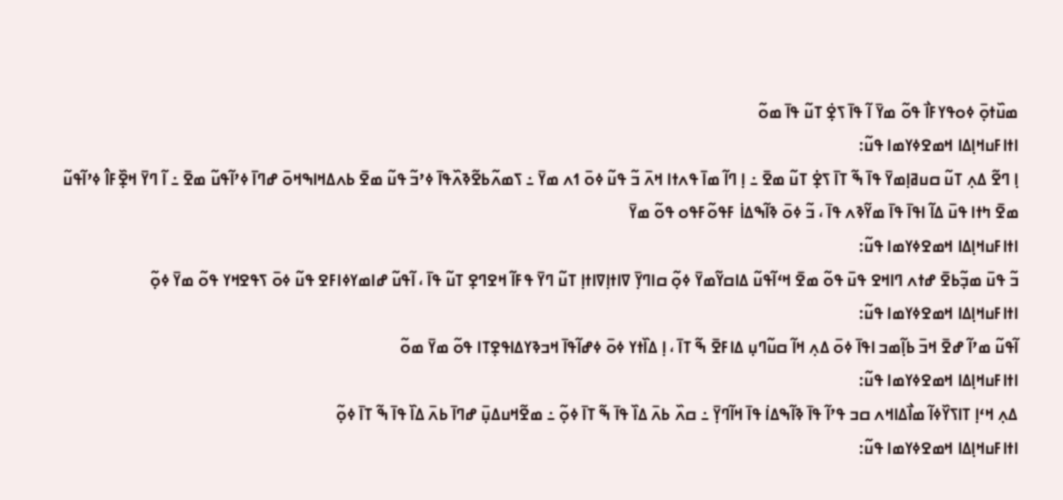ߘߎ߰ߙߋ߲߫ ߦߋߟߌߓߊ߯ ߟߋ߬ ߘߌ߫ ߊ߬ ߟߊ߫ ߖߐ߲߭ ߠߎ߬ ߟߊ߫ ߘߋ߬
ߊߙߊߓߎߞߊ߲ߡߊ ߞߘߐߦߌߘߊ ߟߎ߬:
ߊ߲ ߣߐ߬ ߡߍ߲ ߠߎ߬ ߛߎߥߊ߲ߘߌ߫ ߟߊ߫ ߒ߬ ߠߊ߫ ߖߐ߲߭ ߠߎ߬ ߘߐ߫ ߸ ߊ߲ ߣߊ߬ ߘߊ߫ ߟߍߙߊ ߞߍ߫ ߏ߬ ߟߎ߬ ߦߋ߫ ߗߍ ߘߌ߫ ߸ ߖߘߍ߬ߕߐ߬ߢߍ߰ߟߊ߫ ߦߴߏ߬ ߟߎ߬ ߘߐ߫ ߕߍߡߞߊߒߞߋ߫ ߝߣߊ߫ ߦߴߊ߬ߟߎ߬ ߘߐ߫ ߸ ߊ߬ ߣߌ߫ ߞߐ߲߰ߓߊ߮ ߦߴߊ߬ߟߎ߬ ߘߐ߫ ߤߙߊ ߟߎ߫ ߡߊ߬ ߊߟߊ߫ ߟߊ߫ ߘߌ߬ߢߍ ߟߊ߫ ، ߏ߬ ߦߋ߫ ߢߊ߬ߒߡߊ߭ ߓߟߋ߬ߓߟߋ ߟߋ߬ ߘߌ߫
ߊߙߊߓߎߞߊ߲ߡߊ ߞߘߐߦߌߘߊ ߟߎ߬:
ߏ߬ ߟߎ߫ ߘߏ߲߬ߕߐ߫ ߝߙߍ ߣߊߞߐ ߟߎ߫ ߟߋ߬ ߘߐ߫ ߞߵߊ߬ߟߎ߬ ߡߊߛߌ߬ߘߌ߫ ߦߋ߲߬ ߛߊߣߌ߲߫ ߜߊߙߊ߲ߜߊߙߊ߲ ߠߎ߬ ߣߌ߫ ߟߓߊ߬ ߞߐߣߐ߲ ߠߎ߬ ߟߊ߫ ، ߊ߬ߟߎ߬ ߝߊߘߌߦߊߓߐ ߟߎ߬ ߦߋ߫ ߖߟߐߞߌ ߟߋ߬ ߘߌ߫ ߦߋ߲߬
ߊߙߊߓߎߞߊ߲ߡߊ ߞߘߐߦߌߘߊ ߟߎ߬:
ߊ߬ߟߎ߬ ߘߴߊ߬ ߝߐ߫ ߞߏ߫ ߕߊ߲߬ߘߏ ߊߟߊ߫ ߦߋ߫ ߡߍ߲ ߞߊ߬ ߛߎ߬ߣߎ߲ ߡߊߓߐ߫ ߒ߬ ߠߊ߫ ، ߊ߲ ߡߊ߰ߙߌ ߦߋ߫ ߦߝߊ߬ߟߊ߫ ߞߏߢߌߡߊߟߐ߲ߠߊ ߟߋ߬ ߘߌ߫ ߘߋ߬
ߊߙߊߓߎߞߊ߲ߡߊ ߞߘߐߦߌߘߊ ߟߎ߬:
ߡߍ߲ ߞߵߊ߲ ߠߊߖߌ߰ߦߊ߬ ߘߊ߯ߡߊߞߍ ߛߏ ߟߴߊ߬ ߟߊ߫ ߢߊ߬ߒߡߊ߭ ߟߊ߫ ߞߊ߬ߣߌ߲߫ ߸ ߛߍ߰ ߕߍ߫ ߡߊ߰ ߟߊ߫ ߒ߬ ߠߊ߫ ߦߋ߲߬ ߸ ߘߐ߬ߞߎߡߎ߲߫ ߝߣߊ߫ ߕߍ߫ ߡߊ߰ ߟߊ߫ ߒ߬ ߠߊ߫ ߦߋ߲߬
ߊߙߊߓߎߞߊ߲ߡߊ ߞߘߐߦߌߘߊ ߟߎ߬: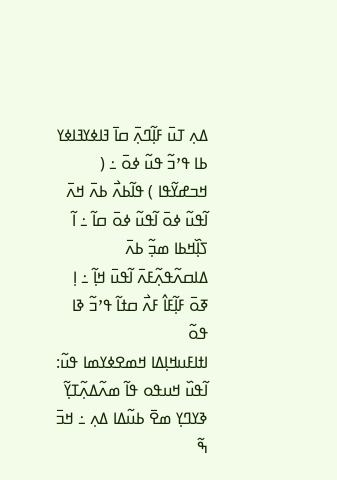ߡߍ߲ ߠߎ߫ ߓߊ߲߬ߣߍ߲߫ ߛߊ߫ ߔߊߦߌߔߊߦߌ ߕߊ ߟߴߏ߬ ߟߎ߬ ߦߋ߫ ߸ ( ߞߏߝߌ߬ߟߊ ) ߟߊ߬ߕߍ߯ ߕߍ߫ ߞߍ߫ ߊ߬ߟߎ߬ ߦߋ߫ ߊ߬ߟߎ߬ ߦߋ߫ ߛߊ߬ ߸ ߊ߬ ߖߊ߲߰ߞߕߊ ߘߏ߲߬ ߕߍ߫ ߡߊߛߍ߬ߟߍ߲߬ߓߍ߫ ߊ߬ߟߎ߫ ߞߊ߲߬ ߸ ߊ߲ ߧߋ߫ ߓߊ߲߬ߓߊ߮ ߓߍ߯ ߛߙߊ߬ ߟߴߏ߬ ߢߊ ߟߋ߬
ߊߙߊߓߎߞߊ߲ߡߊ ߞߘߐߦߌߘߊ ߟߎ߬:
ߊ߬ߟߎ߰ ߞߎߟߋ ߟߊ߬ ߘߍ߬ߡߍ߲߬ߠߌ߲߬ ߢߌߣߌ߲ ߘߐ߫ ߕߎ߬ߡߊ ߡߍ߲ ߸ ߞߏ߫ ߒ߬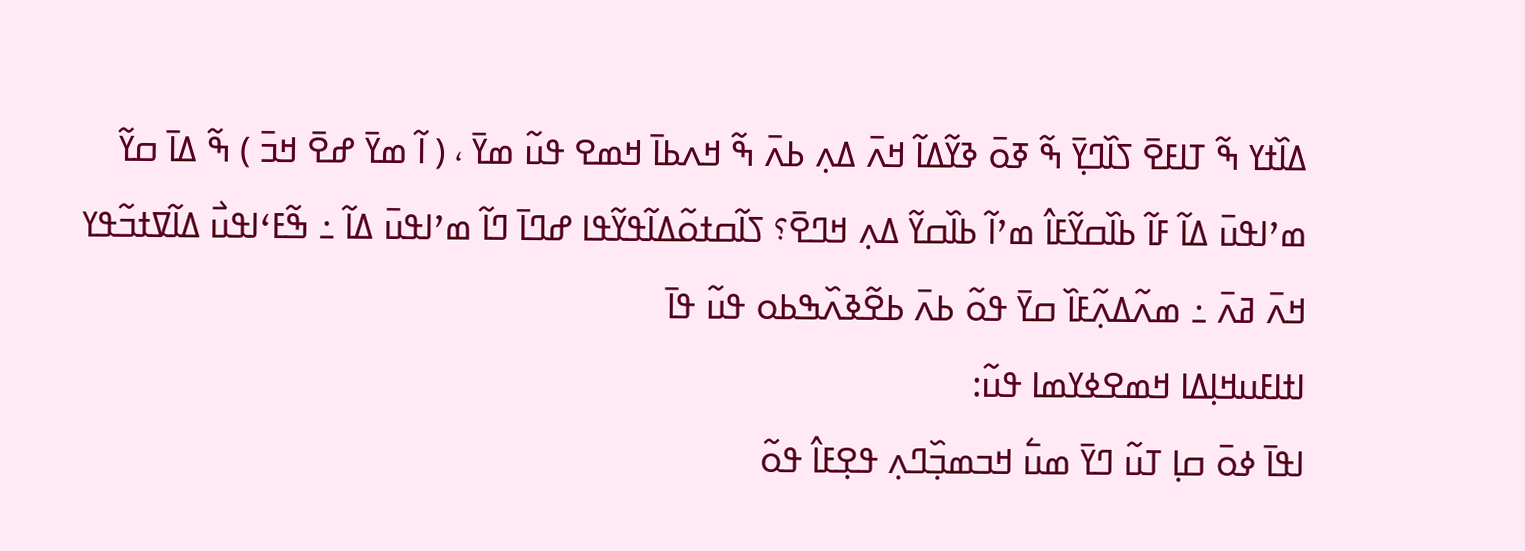ߡߊ߰ߙߌ ߒ߬ ߠߊߓߐ߫ ߖߊ߰ߣߌ߲߫ ߒ߬ ߧߋ߫ ߢߌ߬ߡߊ߬ ߞߍ߫ ߡߍ߲ ߕߍ߫ ߒ߬ ߞߍߕߊ߫ ߞߘߐ ߟߎ߬ ߘߌ߫ ، ( ߊ߬ ߘߌ߫ ߝߐ߫ ߞߏ߫ ) ߒ߬ ߡߊ߫ ߛߌ߬ ߘߴߊߟߎ߫ ߡߊ߬ ߓߊ߬ ߕߊ߰ߛߌ߬ߓߊ߮ ߘߴߊ߬ ߕߊ߰ߛߌ߬ ߡߍ߲ ߞߣߐ߫؟ ߖߊ߬ߛߙߋ߬ߡߊ߬ߟߌ߬ߟߊ ߝߣߊ߫ ߣߊ߬ ߘߴߊߟߎ߫ ߡߊ߬ ߸ ߒ߬ߓߵߊߟߎ߯ ߡߊ߬ߜߙߏ߬ߟߌ ߞߍ߫ ߥߍ߫ ߸ ߘߍ߬ߡߍ߲߬ߓߊ߰ ߛߌ߫ ߟߋ߬ ߕߍ߫ ߕߐ߬ߢߍ߰ߒߕߋ ߟߎ߬ ߟߊ߫
ߊߙߊߓߎߞߊ߲ߡߊ ߞߘߐߦߌߘߊ ߟߎ߬:
ߊߟߊ߫ ߦߋ߫ ߛߊ߲ ߠߎ߬ ߣߌ߫ ߘߎ߱ ߞߏߘߏ߲߰ߣߍ߲ ߟߐ߲ߓߊ߮ ߟߋ߬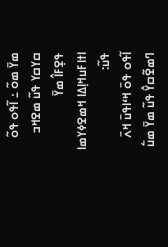ߘߌ߫ ߘߋ߬ ߸ ߊ߬ߟߋ ߟߋ߬ ߛߌߛߌ ߟߎ߬ ߘߐߞߏ ߟߐ߲ߓߊ߮ ߘߌ߫
ߊߙߊߓߎߞߊ߲ߡߊ ߞߘߐߦߌߘߊ ߟߎ߬:
ߊ߬ߟߋ ߟߋ߫ ߞߵߊߟߎ߫ ߞߍ߫ ߣߘߐ߬ߛߌ߮ ߟߎ߬ ߘߌ߫ ߘߎ߱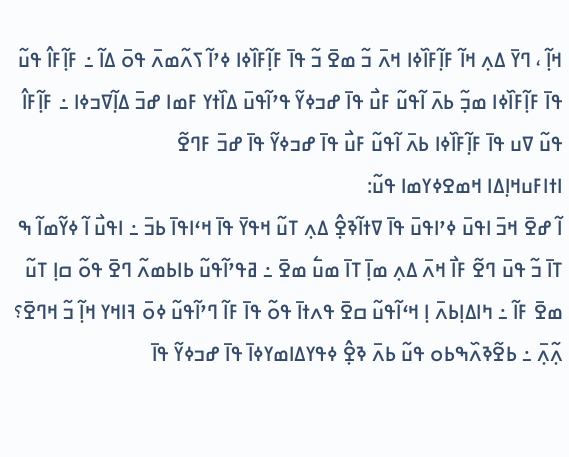ߞߊ߲߬ ، ߣߌ߫ ߡߍ߲ ߞߊ߬ ߓߊ߲߬ߓߊ߰ߦߊ ߞߍ߫ ߏ߬ ߘߐ߫ ߏ߬ ߟߊ߫ ߓߊ߲߬ߓߊ߰ߦߊ ߦߴߊ߬ ߖߍ߬ߘߍ߫ ߟߋ߫ ߡߊ߬ ߸ ߓߊ߲߬ߓߊ߮ ߟߎ߬ ߟߊ߫ ߓߊ߲߬ߓߊ߰ߦߊ ߘߏ߲߬ ߕߍ߫ ߊ߬ߟߎ߬ ߓߎ߯ ߟߊ߫ ߝߏߦߌ߬ ߟߴߊ߬ߟߎ߫ ߡߊ߰ߙߌ ߓߘߊ ߝߏ߫ ߡߊ߲߬ߜߏߦߊ ߸ ߓߊ߲߬ߓߊ߮ ߟߎ߬ ߜߎ ߟߊ߫ ߓߊ߲߬ߓߊ߰ߦߊ ߕߍ߫ ߊ߬ߟߎ߬ ߓߎ߯ ߟߊ߫ ߝߏߦߌ߬ ߟߊ߫ ߝߏ߫ ߓߣߐ߬
ߊߙߊߓߎߞߊ߲ߡߊ ߞߘߐߦߌߘߊ ߟߎ߬:
ߊ߬ ߝߐ߫ ߞߏ߫ ߊߟߎ߫ ߦߴߊߟߎ߫ ߟߊ߫ ߜߙߊ߬ߢߐ߲߮ ߡߍ߲ ߠߎ߬ ߞߟߌ߫ ߟߊ߫ ߞߵߊߟߊ߫ ߕߏ߫ ߸ ߊߟߎ߯ ߊ߬ ߦߌ߬ߘߊ߬ ߒ ߠߊ߫ ߏ߬ ߟߎ߫ ߣߐ߬ ߓߊ߯ ߞߍ߫ ߡߍ߲ ߘߊ߲߫ ߠߊ߫ ߘߎ߱ ߘߐ߫ ߸ ߥߟߴߊ߬ߟߎ߬ ߕߊߕߘߍ߬ ߣߐ߫ ߟߋ߬ ߛߊ߲ ߠߎ߬ ߘߐ߫ ߓߊ߬ ߸ ߤߊߡߊ߲ߕߍ߫ ߊ߲ ߞߵߊ߬ߟߎ߬ ߛߐ߫ ߟߍߙߊ߫ ߟߋ߬ ߟߊ߫ ߓߊ߬ ߣߴߊ߬ߟߎ߬ ߦߋ߫ ߔߊߞߌ ߞߊ߲߬ ߏ߬ ߞߣߐ߫؟ ߍ߲߬ߍ߲߫ ߸ ߕߐ߬ߢߍ߰ߒߕߋ ߟߎ߬ ߕߍ߫ ߢߐ߲߮ ߦߟߌߡߊߘߌߦߊ߫ ߟߊ߫ ߝߏߦߌ߬ ߟߊ߫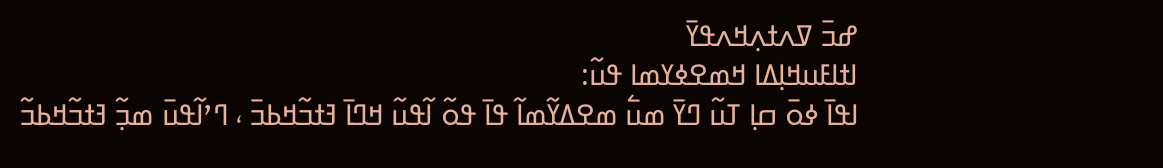ߝߏ߫ ߜߍߙߍ߲ߞߍߟߌ߫
ߊߙߊߓߎߞߊ߲ߡߊ ߞߘߐߦߌߘߊ ߟߎ߬:
ߊߟߊ߫ ߦߋ߫ ߛߊ߲ ߠߎ߬ ߣߌ߫ ߘߎ߱ ߘߐߡߌ߬ߘߊ߬ ߟߊ߫ ߟߋ߬ ߊ߬ߟߎ߬ ߞߣߊ߫ ߔߙߏ߬ߞߕߏ߫ ، ߣߴߊ߬ߟߎ߫ ߘߏ߲߬ ߔߙߏ߬ߞߕߏ߬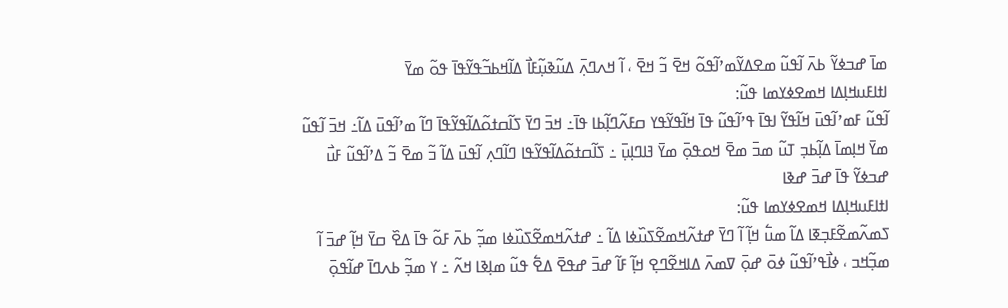ߘߊ߫ ߝߏߦߌ߬ ߕߍ߫ ߊ߬ߟߎ߬ ߘߐߡߌ߬ߘߴߊ߬ߟߋ߬ ߞߐ߫ ߏ߬ ߞߐ߫ ، ߊ߬ ߞߍߣߍ߲߫ ߡߎ߬ߢߎ߲߬ߓߊ߯ ߡߊ߬ߞߕߏ߬ߟߌ߬ߟߊ߫ ߟߋ߬ ߘߌ߫
ߊߙߊߓߎߞߊ߲ߡߊ ߞߘߐߦߌߘߊ ߟߎ߬:
ߊ߬ߟߎ߬ ߓߘߴߊ߬ߟߎ߫ ߞߊ߬ߟߌ߬ ߊߟߊ߫ ߟߴߊ߬ߟߎ߬ ߟߊ߫ ߞߊ߬ߟߌ߬ߟߌ ߛߓߍ߬ߣߊ߲߬ߕߊ ߟߊ߫߸ ߞߏ߫ ߣߌ߫ ߖߊ߬ߛߙߋ߬ߡߊ߬ߟߌ߬ߟߊ߫ ߣߊ߬ ߘߴߊ߬ߟߎ߫ ߡߊ߬߸ ߞߏ߫ ߊ߬ߟߎ߬ ߘߌ߫ ߞߊ߲ߘߊ߫ ߡߊ߲߬ߕߏ߲ ߠߎ߬ ߘߏ߫ ߘߐ߫ ߞߋߟߋ߲߫ ߘߌ߫ ߔߊߣߊ߲ߎ߲߫ ߸ ߖߊ߬ߛߙߋ߬ߡߊ߬ߟߌ߬ߟߊ ߣߊ߬ߣߍ߲ ߊ߬ߟߎ߫ ߡߊ߬ ߏ߬ ߘߐ߫ ߏ߬ ߡߴߊ߬ߟߎ߬ ߓߎ߯ ߝߏߦߌ߬ ߟߊ߫ ߝߏ߫ ߝߢߊ
ߊߙߊߓߎߞߊ߲ߡߊ ߞߘߐߦߌߘߊ ߟߎ߬:
ߖߘߍ߬ߘߐ߬ߓߏ߲ߧߊ ߡߊ߬ ߘߎ߱ ߞߊ߲߬ ߊ߬ ߣߌ߫ ߝߙߍ߬ߞߘߐ߬ߖߎ߰ߦߊ ߡߊ߬ ߸ ߝߙߍ߬ߞߘߐ߬ߖߎ߰ߦߊ ߘߏ߲߬ ߕߍ߫ ߓߋ߬ ߟߊ߫ ߡߐ߰ ߛߌ߫ ߞߊ߲߬ ߝߏ߫ ߊ߬ ߘߏ߲߬ߞߏ ، ߦߊ߯ߟߴߊ߬ߟߎ߬ ߦߋ߫ ߝߋ߲߫ ߜߘߍ߫ ߡߊߞߐ߬ߣߐ߲ ߞߊ߲߬ ߓߊ߬ ߝߏ߫ ߝߟߐ߫ ߡߐ߱ ߟߎ߬ ߘߊ߲ߢߊ ߞߍ߬ ߸ ߌ ߘߏ߲߬ ߕߍߣߊ߫ ߝߊ߬ߟߋ߲߫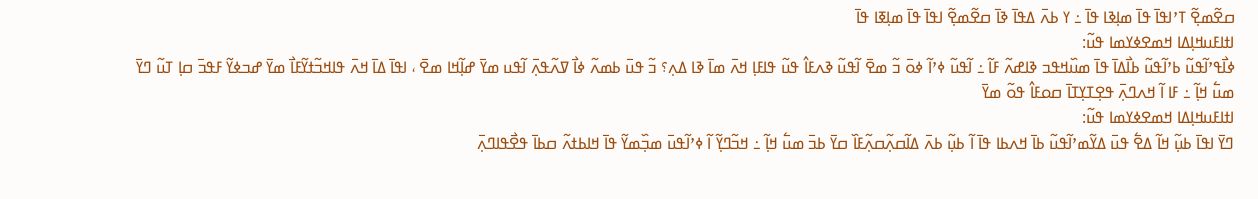ߛߐ߬ߘߐ߲߬ ߠߴߊߟߊ߫ ߟߊ߫ ߘߊ߲ߢߊ ߟߊ߫ ߸ ߌ ߕߍ߫ ߡߟߊ߫ ߢߊ߫ ߛߐ߬ߘߐ߲߬ ߊߟߊ߫ ߟߊ߫ ߘߊ߲ߧߊ ߟߊ߫
ߊߙߊߓߎߞߊ߲ߡߊ ߞߘߐߦߌߘߊ ߟߎ߬:
ߦߊ߯ߟߴߊ߬ߟߎ߬ ߕߴߊ߬ߟߎ߬ ߕߊ߯ߡߊ߫ ߟߊ߫ ߘߎ߰ߞߟߏ ߢߊߝߍ߬ ߓߊ߬ ߸ ߊ߬ߟߎ߬ ߦߴߊ߬ ߦߋ߫ ߏ߬ ߘߐ߫ ߊ߬ߟߎ߬ ߢߍߓߊ߮ ߟߎ߬ ߟߊߓߊ߲ ߞߍ߫ ߘߊ߫ ߢߊ ߡߍ߲؟ ߏ߬ ߟߎ߫ ߕߘߍ߬ ߦߊ߯ ߜߍ߬ߟߍ߲߫ ߊ߬ߟߎ ߘߌ߫ ߝߊ߲߬ߞߊ ߘߐ߫ ، ߊߟߊ߫ ߡߊ߫ ߞߍ߫ ߟߊߞߏ߬ߙߌ߬ߓߊ߯ ߘߌ߫ ߝߏߦߌ߬ ߓߟߏ߫ ߛߊ߲ ߠߎ߬ ߣߌ߫ ߘߎ߱ ߞߊ߲߬ ߸ ߓߊ ߊ߬ ߞߍߣߍ߲߫ ߟߐ߲ߠߌ߲ߠߊ߫ ߛߋߓߊ߮ ߟߋ߬ ߘߌ߫
ߊߙߊߓߎߞߊ߲ߡߊ ߞߘߐߦߌߘߊ ߟߎ߬:
ߣߌ߫ ߊߟߊ߫ ߕߎ߲߬ ߞߊ߬ ߡߐ߱ ߟߎ߫ ߡߌ߬ߘߴߊ߬ߟߎ߬ ߕߊ߫ ߞߍߕߊ ߟߊ߫ ߊ߬ ߕߎ߲߬ ߕߍ߫ ߡߊ߬ߛߍ߲߬ߛߍ߲߬ߓߊ߰ ߛߌ߫ ߕߏ߫ ߘߎ߱ ߞߊ߲߬ ߸ ߞߏ߬ߣߌ߲߬ ߊ߬ ߦߴߊ߬ߟߎ߫ ߘߏ߲߰ߘߌ߬ ߟߊ߫ ߞߊߕߙߍ߬ ߛߕߊ߫ ߟߐ߯ߟߊߣߍ߲߫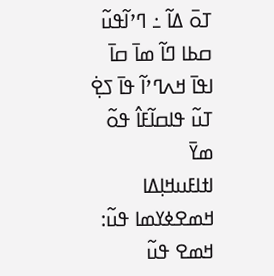ߠߋ߫ ߡߊ߬ ߸ ߣߴߊ߬ߟߎ߬ ߛߕߊ ߣߊ߬ ߘߊ߫ ߛߊ߫ ߊߟߊ߫ ߞߍߣߴߊ߬ ߟߊ߫ ߖߐ߲߭ ߠߎ߬ ߟߊߛߊ߬ߓߊ߮ ߟߋ߬ ߘߌ߫
ߊߙߊߓߎߞߊ߲ߡߊ ߞߘߐߦߌߘߊ ߟߎ߬:
ߞߘߐ ߟߎ߬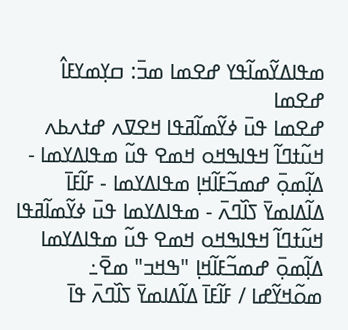ߘߟߊߡߌ߬ߘߊ߬ߟߌ ߝߐߘߊ ߘߏ߫: ߛߌ߲ߘߌߓߊ߮ ߝߐߘߊ
ߝߐߘߊ ߟߎ߫ ߦߌ߬ߘߊ߬ߥߟߊ ߞߐߜߍ ߝߙߍߕߍ
ߞߎ߬ߙߣߊ߬ ߞߟߊߒߞߋ ߞߘߐ ߟߎ߬ ߘߟߊߡߌߘߊ - ߡߊ߲߬ߘߋ߲߫ ߝߘߏ߬ߓߊ߬ߞߊ߲ ߘߟߊߡߌߘߊ - ߓߊ߬ߓߊ߫ ߡߊ߬ߡߊߘߌ߫ ߖߊ߰ߣߍ߫ - ߘߟߊߡߌߘߊ ߟߎ߫ ߦߌ߬ߘߊ߬ߥߟߊ
ߞߎ߬ߙߣߊ߬ ߞߟߊߒߞߋ ߞߘߐ ߟߎ߬ ߘߟߊߡߌߘߊ ߡߊ߲߬ߘߋ߲߫ ߝߘߏ߬ߓߊ߬ߞߊ߲ "ߒߞߏ" ߘߐ߫߸ ߘߋ߬ߞߌ߬ߝߊ / ߓߊ߬ߓߊ߫ ߡߊ߬ߡߊߘߌ߫ ߖߊ߰ߣߍ߫ ߟߊ߫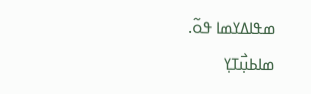ߘߟߊߡߌߘߊ ߟߋ߬.
ߘߊߕߎ߲߯ߠߌ߲